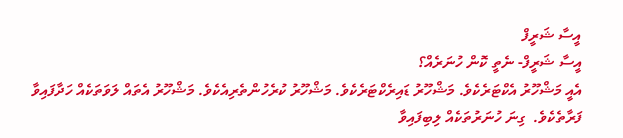އީސާ ޝަރީފް
އީސާ ޝަރީފް- ނެތީ ކޮން ހުނަރެއް؟
އެއީ މަޝްހޫރު އެކްޓަރެކެވެ. މަޝްހޫރު ޑައިރެކްޓަރެކެވެ. މަޝްހޫރު ކުރެހުންތެރިއެކެވެ. މަޝްހޫރު އެތައް ލަވަތަކެއް ހަދާފައިވާ ފަރާތެކެވެ.  ގިނަ ހުނަރުތަކެއް ލިބިފައިވާ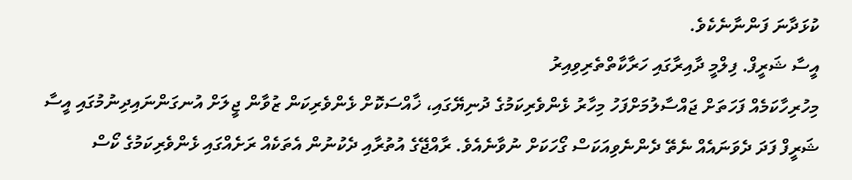ކުޅަދާނަ ފަންނާނެކެވެ.
އީސާ ޝަރީފް. ފިލްމީ ދާއިރާގައި ހަރާކާތްތެރިވިއިރު
މިހުރިހާކަމެއް ފަހަތަށް ޖައްސާލުމަށްފަހު މިހާރު ޅެންވެރިކަމުގެ ދުނިޔޭގައި، ޚާއްސަކޮށް ޅެންވެރިކަން ޒުވާން ޖީލަށް އުނގަންނައިދިނުމުގައި އީސާ ޝަރީފް ފަދަ ދެވަނައެއް ނެތޭ ދެންނެވިއަކަސް ގޯހަކަށް ނުވާނެއެވެ. ރާއްޖޭގެ އުތުރާއި ދެކުނުން އެތަކެއް ރަށެއްގައި ޅެންވެރިކަމުގެ ކޯސް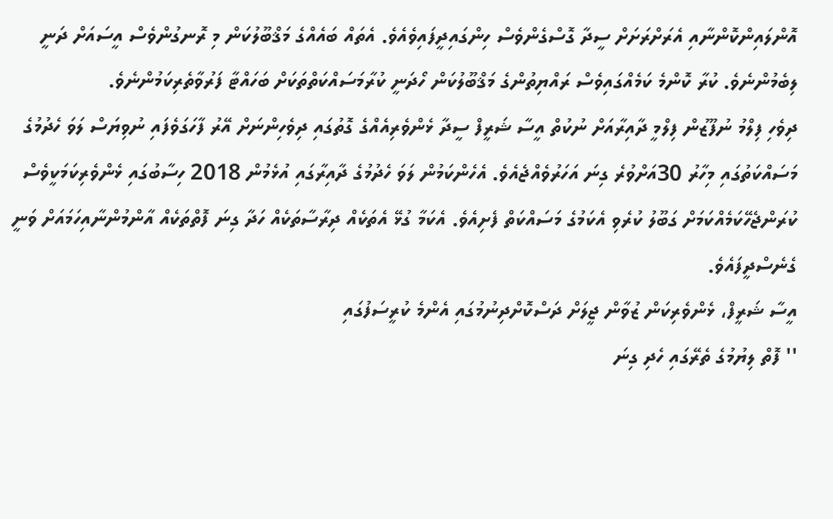އޮންލައިންކޮންނާއި އެރަށްރަށަށް ސީދާ ގޮސްގެންވެސް ހިންގައިދީފައިވެއެވެ. އެތައް ބައެއްގެ މަޤްބޫލުކަން މި ރޮނގުންވެސް އީސައަށް ދަނީ ލިބެމުންނެވެ. ކުރާ ކޮންމެ ކަމެއްގައިވެސް ރައްޔިތުންގެ މަޤްބޫލުކަން ހޯދަނީ ކުރާމަސައްކަތްތަކަށް ބަހައްޓާ ފަރުވާތެރިކަމުންނެވެ.
ދިވެހި ފިލްމު ނުފޫޒުން ފިލްމީ ދާއިރާއަށް ނުކުތް އީސާ ޝަރީފް ސީދާ ޅެންވެރިއެއްގެ ގޮތުގައި ދިވެހިންނަށް އޭރު ފާހަގަވެފައި ނުވިޔަސް ލަވަ ހެދުމުގެ މަސައްކަތުގައި މިހާރު 30އަށްވުރެ ގިނަ އަހަރުވެއްޖެއެވެ. އެހެންކަމުން ލަވަ ހެދުމުގެ ދާއިރާގައި އުޅެމުން 2018 ހިސާބުގައި ޅެންވެރިކަމަކީވެސް ކުރަންޖެހޭކަމެއްކަމަށް ގަބޫލު ކުރެވި އެކަމުގެ މަސައްކަތް ފެށިއެވެ. އެކަމާ ގުޅޭ އެތަކެއް ދިރާސާތަކެއް ހަދާ ގިނަ ފޮތްތަކެއް އާންމުންނާއިހަމައަށް ވަނީ ގެނެސްދީފައެވެ.
އީސާ ޝަރީފް، ޅެންވެރިކަން ޒުވާން ޖީލަށް ދަސްކޮށްދިނުމުގައި އެންމެ ކުރީސަފުގައި
'' ފޮތް ލިޔުމުގެ ތެރޭގައި ހެދި ގިނަ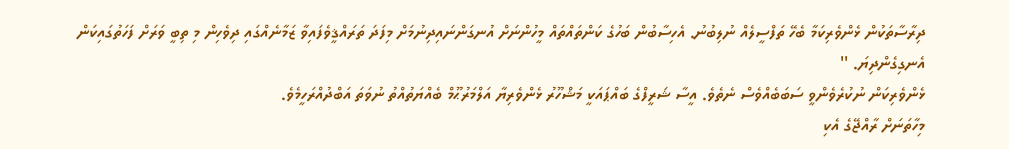ދިރާސާތަކުން ޅެންވެރިކަމާ ބެހޭ ތަފްސީލެއް ނުލިބުނު. އެހިސާބުން ބަހުގެ ކަންތައްތައް މީހުންނަށް އުނގަންނައިދިނުމަށް މިފަދަ ތަރައްޤީވެފައިވާ ޒަމާނެއްގައި ދިވެހިން މި ތިބީ ވަރަށް ފަހަތުގައިކަން އެނގިގެންދިޔަ. ''
ޅެންވެރިކަން ނުކުރެވެންވީ ސަބަބެއްވެސް ނެތެވެ. އީސާ ޝަރީފްގެ ބައްޕައަކީ މަޝްހޫރު ޅެންވެރިޔާ އަލްމަރުޙޫމް ބެއްޔަތުއްތު ނުވަތަ އަބްދުއްރަހީމެވެ.
މިހާތަނަށް ރާއްޖޭގެ އެކި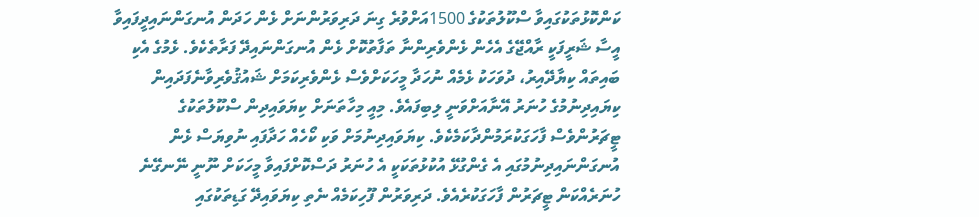ކަންކޮޅުތަކުގައިވާ ސްކޫލުތަކުގެ 1500އަށްވުރެ ގިނަ ދަރިވަރުންނަށް ޅެން ހަދަން އުނގަންނައިދީފައިވާ އީސާ ޝަރީފަކީ ރާއްޖޭގެ އެހެން ޅެންވެރިންނާ ތަފާތުކޮށް ޅެން އުނގަންނައިދޭ ފަރާތެކެވެ. ޅެމުގެ އެކި ބައިތައް ކިޔާދޭއިރު، ދުވަހަކު ޅެމެއް ނުހަދާ މީހަކަށްވެސް ޅެންވެރިކަމަށް ޝައުޤުވެރިވާނެފަދައިން ކިޔައިދިނުމުގެ ހުނަރު އޭނާއަށްވަނީ ލިބިފައެވެ. މިއީ މިހާތަނަށް ކިޔަވައިދިން ސްކޫލުތަކުގެ ޓީޗަރުންވެސް ފާހަގަކުރަމުންދާކަމެކެވެ. ކިޔަވައިދިނުމަށް ވަކި ކޯހެއް ހަދާފައި ނުވިޔަސް ޅެން އުނގަންނައިދިނުމުގައި އެ ގެންގުޅޭ އުކުޅުތަކަކީ އެ ހުނަރު ދަސްކޮށްފައިވާ މީހަކަށް ނޫނީ ނޭނގޭނެ ހުނަރެއްކަން ޓީޗަރުން ފާހަގަކުރެއެވެ. ދަރިވަރުން ފޫހިކަމެއް ނެތި ކިޔަވައިދޭ ގަޑިތަކުގައި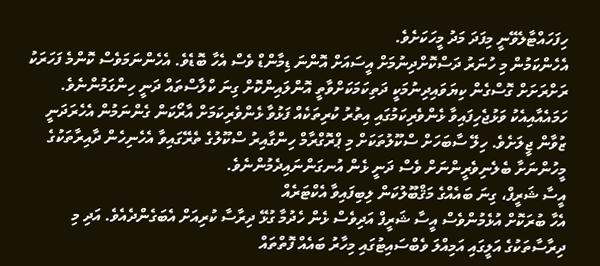ހިފަހައްޓާލެވޭނީ މިފަދަ މަދު މީހަކަށެވެ.
އެހެންކަމުން މި ހުނަރު ދަސްކޮށްދިނުމަށް އީސައަށް އޮންނަ ޑިމާންޑް ވެސް އެހާ ބޮޑެވެ. އެހެންނަމަވެސް ކޮންމެ ފަހަރަކު ރަށްރަށަށް ގޮސްގެން ކިޔަވައިދިނުމަކީ ދަތިކަމަކަށްވާތީ އޮންލައިންކޮށް ގިނަ ކްލާސްތައް ދަނީ ހިންގަމުންނެވެ. ހަމައެއާއިއެކު ވަޅުޖެހިފައިވާ ޅެންވެރިކަމުގައި އިތުރު ކުރިތަކެއް ފަޅުވާ ޅެންވެރިކަމަށް އާރޯކަން ގެންނަމުން އެހެރަދަނީ ޒުވާން ޖީލަށެވެ. ހިލޭ ސާބަހަށް ސްކޫލުތަކަށް މި ޕްރޮގްރާމް ހިންގާއިރު ސްކޫލުގެ ތެރޭގައިވާ އެހެނިހެން ދާއިރާތަކުގެ މީހުންނަށާ ބެލެނިވެރީންނަށް ވެސް ދަނީ ޅެން އުނގަންނައިދެމުންނެވެ.
އީސާ ޝަރީފް، ގިނަ ބައެއްގެ މަޤްބޫލުކަން ލިބިފައިވާ އެކްޓަރެއް
އެހާ ބުރަކޮށް އުޅެމުންވެސް އީސާ ޝަރީފް އަދިވެސް ޅެން ހެދުމާ ގުޅޭ ދިރާސާ ކުރިއަށް އެބަގެންދެއެވެ. އަދި މި ދިރާސާތަކުގެ އަލީގައި އަމިއްލަ ވެބްސައިޓުގައި މިހާރު ބައެއް ފޮތްތައް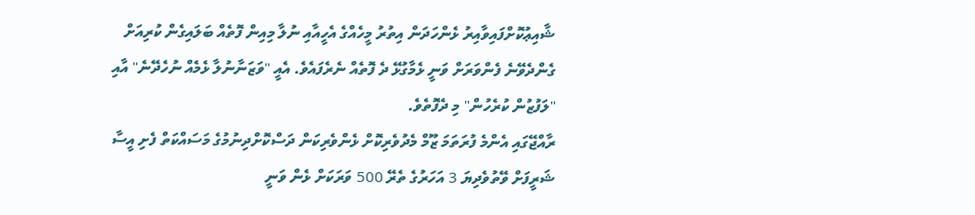ޝާއިޢުކޮށްފައިވާއިރު ޅެންހަދަން އިތުރު މީހެއްގެ އެހީއާއި ނުލާ މިއިން ފޮތެއް ބަލައިގެން ކުރިއަށް ގެންދެވޭނެ ފެންވަރަށް ވަނީ ޅެމާގުޅޭ ދެ ފޮތެއް ނެރެފައެވެ. އެއީ "ވަޒަނާނުލާ ޅެމެއް ނުހެދޭނެ" އާއި "ލަފުޒުން ކުރެހުން" މި ދެފޮތެވެ.
ރާއްޖޭގައި އެންމެ ފުރަތަމަ ޒޫމް މެދުވެރިކޮށް ޅެންވެރިކަން ދަސްކޮށްދިނުމުގެ މަސައްކަތް ފެށި އީސާ ޝަރީފަށް ވޭތުވެދިޔަ 3 އަހަރުގެ ތެރޭ 500 ވަރަކަށް ޅެން ވަނީ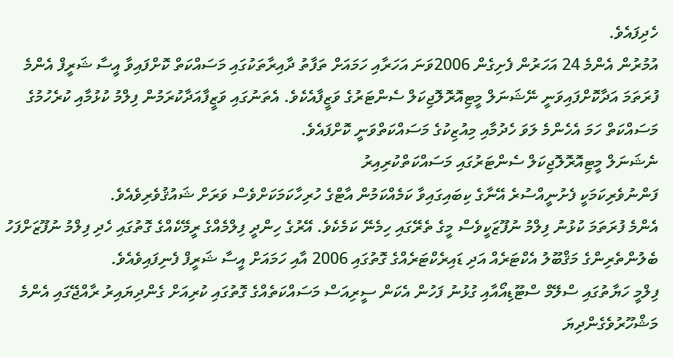ހެދިފައެވެ.
އުމުރުން އެންމެ 24 އަހަރުން ފެށިގެން 2006ވަނަ އަހަރާއި ހަމައަށް ތަފާތު ދާއިރާތަކުގައި މަސައްކަތް ކޮށްފައިވާ އީސާ ޝަރީފް އެންމެ ފުރަތަމަ އަދާކޮށްފައިވަނީ ނޭޝަނަލް މީޓިއޮރޮލޮޖިކަލް ސެންޓަރުގެ ވަޒީފާއެކެވެ. އެތަނުގައި ވަޒީފާއަދާކުރަމުން ފިލްމު ކުޅުމާއި ކުރެހުމުގެ މަސައްކަތް ހަމަ އެހެންމެ ލަވަ ހެދުމާއި މިއުޒިކުގެ މަސައްކަތްވަނީ ކޮށްފައެވެ.
ނެޝަނަލް މީޓިއޮރޮލޮޖިކަލް ސެންޓަރުގައި މަސައްކަތްކުރިއިރު
ފަންނުވެރިކަމަކީ ފެށުނީއްސުރެ އޭނާގެ ކިބައިގައިވާ ކަމެއްކަމުން އާޓްގެ ހުރިހާކަމަކަށްވެސް ވަރަށް ޝައުޤުވެރިވެއެވެ.
އެންމެ ފުރަތަމަ ކުޅުނު ފިލްމު ނުފޫޒަކީވެސް މީގެ ތެރޭގައި ހިމެނޭ ކަމެކެވެ. އޭރުގެ ހިންދީ ފިލްމެއްގެ ރީމޭކެއްގެ ގޮތުގައި ހެދި ފިލްމު ނުފޫޒަށްފަހު ބެލުންތެރިންގެ މަޤްބޫލު އެކްޓަރެއް އަދި ޑައިރެކްޓަރެއްގެ ގޮތުގައި 2006 އާއި ހަމައަށް އީސާ ޝަރީފް ފެނިފައިވެއެވެ.
ފިލްމީ ހަޔާތުގައި ސްލޭމް ސްޓޫޑިއޯއާއި ގުޅުނު ފަހުން އެކަން ސީރިއަސް މަސައްކަތެއްގެ ގޮތުގައި ކުރިއަށް ގެންދިޔައިރު ރާއްޖޭގައި އެންމެ މަޝްހޫރުވެގެންދިޔަ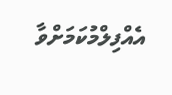އެއްފިލްމުކަމަށްވާ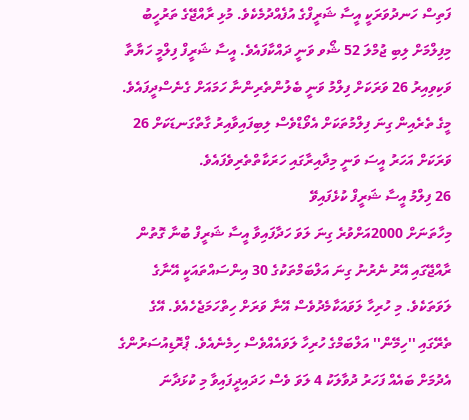ފަތިސް ހަނދުވަރަކީ އީސާ ޝަރީފްގެ އުފެއްދުމެކެވެ. މުޅި ރާއްޖޭގެ ތަރުހީބު މިފިލްމަށް ލިބި ޖުމްލަ 52 ޝޯވ ވަނީ ދައްކާފައެވެ. އީސާ ޝަރީފް ފިލްމީ ހަޔާތާ ވަކިވިއިރު 26 ވަރަކަށް ފިލްމު ވަނީ ބެލުންތެރިންނާ ހަމައަށް ގެނެސްދީފައެވެ. މީގެ ތެރެއިން ގިނަ ފިލްމުތަކަށް އެވޯޑްވެސް ލިބިފައިވާއިރު ގާތްގަނޑަކަށް 26 ވަރަކަށް އަހަރު އީސަ ވަނީ މިދާއިރާގައި ހަރަކާތްތެރިވެފައެވެ.
26 ފިލްމު އީސާ ޝަރީފް ކުޅެފައިވޭ
މިހާތަނަށް 2000އަށްވުރެ ގިނަ ލަވަ ހަދާފައިވާ އީސާ ޝަރީފް ބުނާ ގޮތުން ރާއްޖޭގައި އޭރު ނެރުނު ގިނަ އަލްބަމްތަކުގެ 30 އިންސައްތައަކީ އޭނާގެ ލަވަތަކެވެ. މި ހުރިހާ ލަވައަކާމެދުވެސް އޭނާ ވަރަށް ހިތްހަމަޖެހެއެވެ. އޭގެ ތެރޭގައި ''ހިމޭން'' އަލްބަމްގެ ހުރިހާ ލަވައެއްވެސް ހިމެނެއެވެ. ޕްރޮޑިއުސަރުންގެ އެދުމަށް ބައެއް ފަހަރު ދުވާލަކު 4 ލަވަ ވެސް ހަދައިދީފައިވާ މި ކުޅަދާނަ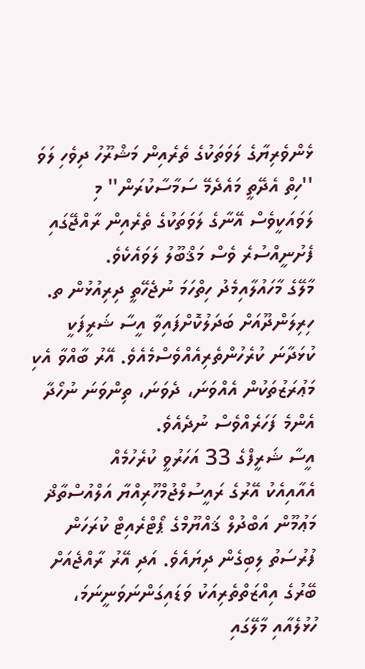ޅެންވެރިޔާގެ ލަވަތަކުގެ ތެރެއިން މަޝްރޫހު ދިވެހި ލަވަ ''ހިތް އެދޭތީ މައެދެމޭ ސަމާސާކުރަން'' މި ލަވައަކީވެސް އޭނާގެ ލަވަތަކުގެ ތެރެއިން ރާއްޖޭގައި ފެށުނީއްސުރެ ވެސް މަޤްބޫލު ލަވައެކެވެ.
މާލޭގެ މާހައުލާއިމެދު ހިތްހަމަ ނުޖެހޭތީ ދިރިއުޅުން ތ. ހިރިލަންދޫއަށް ބަދަލުކޮށްފައިވާ އީސާ ޝަރީފަކީ ކުޅަދާނަ ކުރެހުންތެރިއެއްވެސްމެއެވެ. އޭރު ބާއްވާ އެކި މަޢުރަޒުތަކުން އެއްވަނަ، ދެވަނަ، ތިންވަނަ ނުހޯދާ އެންމެ ފަހަރެއްވެސް ނުދެއެވެ.
އީސާ ޝަރީފްގެ 33 އަހަރުވީ ކުރެހުމެއް
އެއާއިއެކު އޭރުގެ ރައީސުލްޖުމްހޫރިއްޔާ އަލްއުސްތާޛް މަޢުމޫން އަބްދުލް ޤައްޔޫމްގެ ޕޯޓްރެއިޓް ކުރަހަން ފުރުސަތު ލިބިގެން ދިޔައެވެ. އަދި އޭރު ރާއްޖެއަށް ބޭރުގެ އިއްޒަތްތެރިއަކު ވަޑައިގަންނަވަނީނަމަ، ހުޅުލެއާއި މާލޭގައި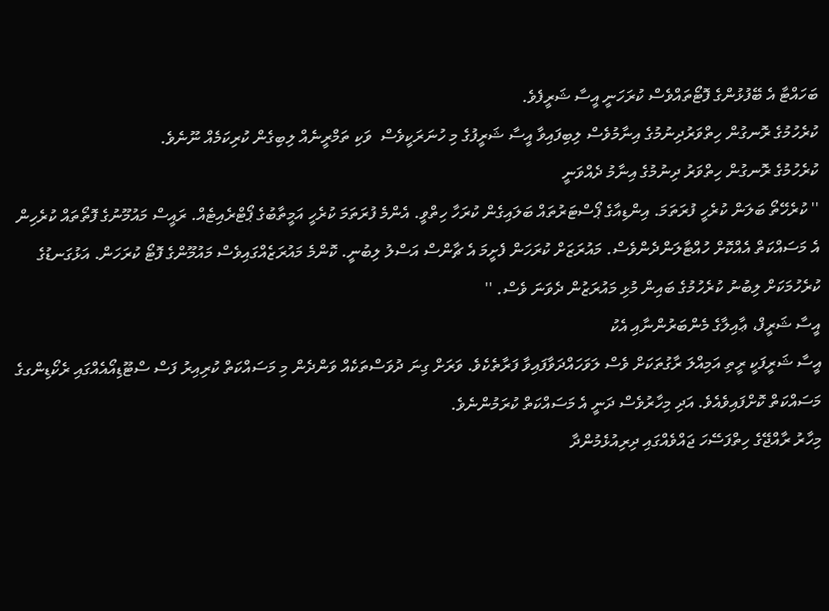ބަހައްޓާ އެ ބޭފުޅުންގެ ފޮޓޯތައްވެސް ކުރަހަނީ އީސާ ޝަރީފެވެ.
ކުރެހުމުގެ ރޮނގުން ހިތްވަރުދިނުމުގެ އިނާމުވެސް ލިބިފައިވާ އީސާ ޝަރީފުގެ މި ހުނަރަކީވެސް  ވަކި ތަމްރީނެއް ލިބިގެން ކުރިކަމެއް ނޫނެވެ.
ކުރެހުމުގެ ރޮނގުން ހިތްވަރު ދިނުމުގެ އިނާމު ދެއްވަނީ
'' ކުރެހޭތޯ ބަލަން ކުރެހީ ފުރަތަމަ. އިންޑިއާގެ ޕޯސްޓަރުތައް ބަލައިގެން ކުރަހާ ހިތްވީ. އެންމެ ފުރަތަމަ ކުރެހީ އަމީތާބުގެ ޕޯޓްރެއިޓެއް. ރައީސް މައުމޫނުގެ ފޮތޯތައް ކުރެހިން އެ މަސައްކަތް އެއްކޮށް ހުއްޓާލަންދެންވެސް. މައުރަޒަށް ކުރަހަން ފެށީމަ އެ ޗާންސް އަސްލު ލިބުނީ. ކޮންމެ މައުރަޒެއްގައިވެސް މައުމޫންގެ ފޮޓޯ ކުރަހަން. އަޅުގަނޑުގެ ކުރެހުމަކަށް ލިބުނު ކުރެހުމުގެ ބައިން މުޅި މައުރަޒުން ދެވަނަ ވެސް. ''
އީސާ ޝަރީފް، ޢާއިލާގެ މެންބަރުންނާއި އެކު
އީސާ ޝަރީފަކީ ރީތި އަމިއްލަ ރާގުތަކަށް ވެސް ލަވަހައްދަވާފައިވާ ފަރާތެކެވެ. ވަރަށް ގިނަ ދުވަސްތަކެއް ވަންދެން މި މަސައްކަތް ކުރިއިރު ފަސް ސްޓޫޑިއޯއެއްގައި ރެކޯޑިންގގެ މަސައްކަތް ކޮށްފައިވެއެވެ. އަދި މިހާރުވެސް ދަނީ އެ މަސައްކަތް ކުރަމުންނެވެ.
މިހާރު ރާއްޖޭގެ ހިތްފަސޭހަ ޖައްވެއްގައި ދިރިއުޅެމުންދާ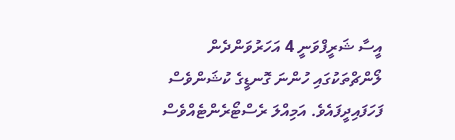އީސާ ޝަރީފްވަނީ 4 އަހަރުވަންދެން ލޯންޗްތަކުގައި ހުންނަ ގޮނޑީގެ ކުޝަންވެސް ފަހަފައިދީފައެވެ. އަމިއްލަ ރެސްޓޯރެންޓެއްވެސް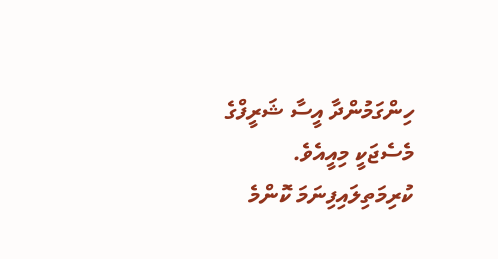ހިންގަމުންދާ އީސާ ޝަރީފްގެ މެސެޖަކީ މިއީއެވެ. ކުރިމަތިލައިފިނަމަ ކޮންމެ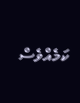ކަމެއްވެސް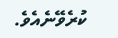ކުރެވޭނެއެވެ.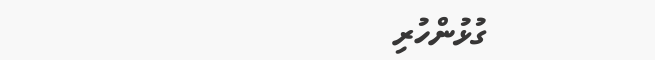ގުޅުންހުރި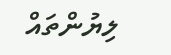ލިޔުންތައް